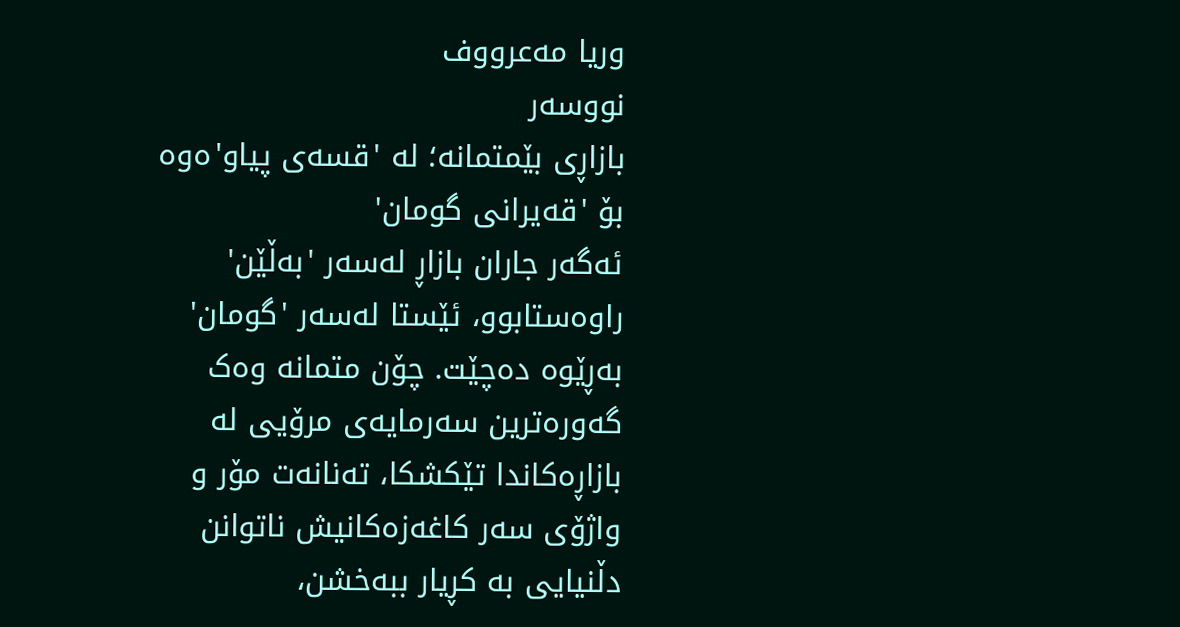وریا مەعرووف
نووسەر
بازاڕی بێمتمانە؛ لە 'قسەی پیاو'ەوە بۆ 'قەیرانی گومان'
ئەگەر جاران بازاڕ لەسەر 'بەڵێن' راوەستابوو، ئێستا لەسەر 'گومان' بەڕێوە دەچێت. چۆن متمانە وەک گەورەترین سەرمایەی مرۆیی لە بازاڕەکاندا تێکشکا، تەنانەت مۆر و واژۆی سەر کاغەزەکانیش ناتوانن دڵنیایی بە کڕیار ببەخشن،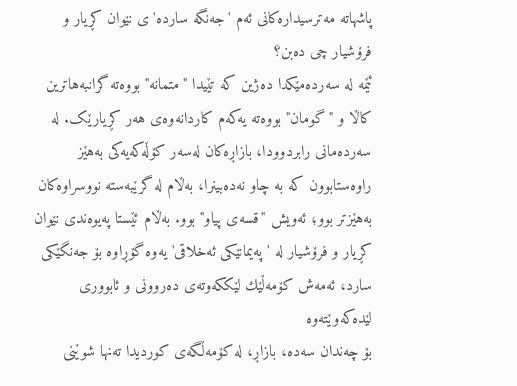پاشهاتە مەترسیدارەکانی ئەم 'جەنگە ساردە'ی نێوان کڕیار و فرۆشیار چی دەبن؟
ئێمە لە سەردەمێکدا دەژین کە تێیدا "متمانە" بووەتە گرانبەهاترین کاڵا و "گومان" بووەتە یەکەم کاردانەوەی هەر کڕیارێک. لە سەردەمانی رابردوودا، بازاڕەکان لەسەر کۆڵەکەیەکی بەهێز راوەستابوون کە بە چاو نەدەبینرا، بەڵام لە گرێبەستە نووسراوەکان بەهێزتر بوو؛ ئەویش "قسەی پیاو" بوو. بەڵام ئێستا پەیوەندی نێوان کڕیار و فرۆشیار لە 'پەیمانێکی ئەخلاقی'یەوە گۆڕاوە بۆ جەنگێکی سارد، ئەمەش كۆمەڵێك لێككەوتەی دەروونی و ئابووری لێدەكەوێتەوە
بۆ چەندان سەدە، بازاڕ، لە کۆمەڵگەی کوردیدا تەنها شوێنی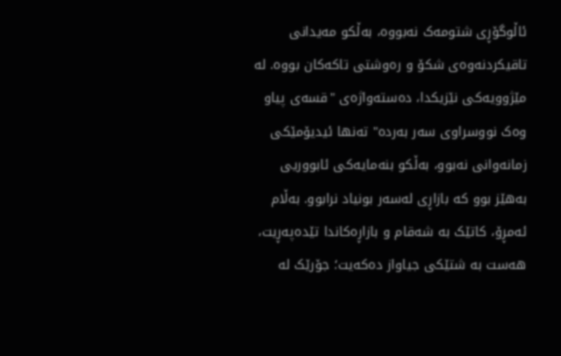ئاڵوگۆڕی شتومەک نەبووە، بەڵکو مەیدانی تاقیکردنەوەی شکۆ و رەوشتی تاکەکان بووە. لە مێژوویەکی نێزیکدا، دەستەواژەی "قسەی پیاو وەک نووسراوی سەر بەردە" تەنها ئیدیۆمێکی زمانەوانی نەبوو، بەڵکو بنەمایەکی ئابووریی بەهێز بوو کە بازاڕی لەسەر بونیاد نرابوو. بەڵام ئەمڕۆ، کاتێک بە شەقام و بازاڕەکاندا تێدەپەڕیت، هەست بە شتێکی جیاواز دەکەیت؛ جۆرێک لە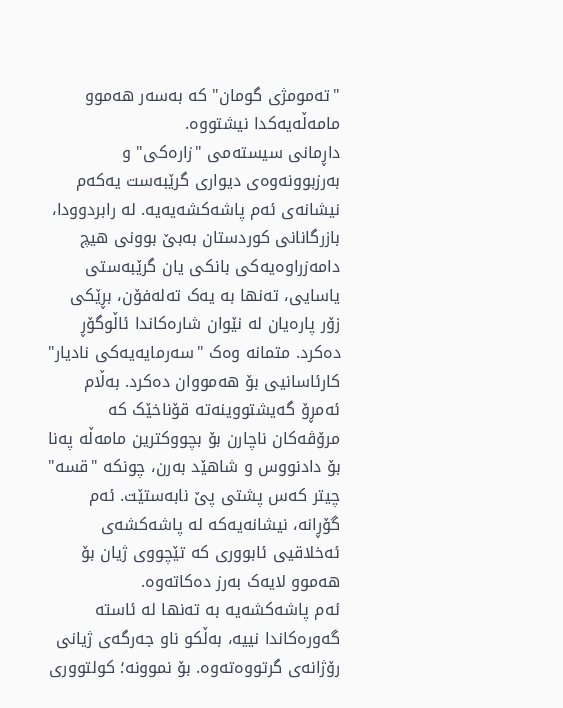"تەمومژی گومان" کە بەسەر هەموو مامەڵەیەکدا نیشتووە.
داڕمانی سیستەمی "زارەكی" و بەرزبوونەوەی دیواری گرێبەست یەکەم نیشانەی ئەم پاشەکشەیەیە. لە رابردوودا، بازرگانانی کوردستان بەبێ بوونی هیچ دامەزراوەیەکی بانکی یان گرێبەستی یاسایی، تەنها بە یەک تەلەفۆن، بڕێکی زۆر پارەیان لە نێوان شارەکاندا ئاڵوگۆڕ دەکرد. متمانە وەک "سەرمایەیەکی نادیار" کارئاسانیی بۆ هەمووان دەکرد. بەڵام ئەمڕۆ گەیشتووینەتە قۆناخێک کە مرۆڤەکان ناچارن بۆ بچووکترین مامەڵە پەنا بۆ دادنووس و شاهێد بەرن، چونکە "قسە" چیتر کەس پشتی پێ نابەستێت. ئەم گۆڕانە، نیشانەیەکە لە پاشەکشەی ئەخلاقیی ئابووری کە تێچووی ژیان بۆ هەموو لایەک بەرز دەکاتەوە.
ئەم پاشەکشەیە بە تەنها لە ئاستە گەورەکاندا نییە، بەڵکو ناو جەرگەی ژیانی رۆژانەی گرتووەتەوە. بۆ نموونە؛ کولتووری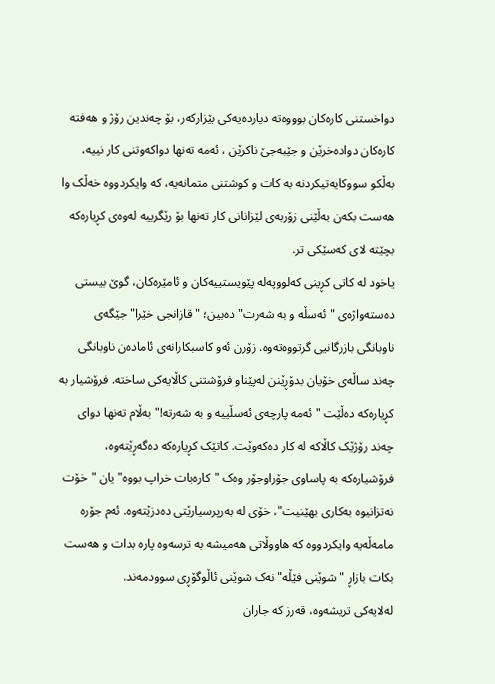دواخستنی کارەکان بوووەتە دیاردەیەكی بێزاركەر، بۆ چەندین رۆژ و هەفتە كارەكان دوادەخرێن و جێبەجێ ناکرێن ، ئەمە تەنها دواکەوتنی كار نییە، بەڵکو سووکایەتیکردنە بە کات و کوشتنی متمانەیە، کە وایکردووە خەڵک وا هەست بکەن بەڵێنی زۆربەی لێزانانی كار تەنها بۆ رێگرییە لەوەی کڕیارەکە بچێتە لای کەسێکی تر.
یاخود لە كاتی كڕینی كەلووپەلە پێویستییەكان و ئامێرەكان، گوێ بیستی دەستەواژەی "ئەسڵە و بە شەرت" دەبین؛ "قازانجی خێرا" جێگەی ناوبانگی بازرگانیی گرتووەتەوە. زۆرن ئەو کاسبکارانەی ئامادەن ناوبانگی چەند ساڵەی خۆیان بدۆڕێنن لەپێناو فرۆشتنی کاڵایەکی ساختە. فرۆشیار بە کڕیارەکە دەڵێت "ئەمە پارچەی ئەسڵییە و بە شەرتە!" بەڵام تەنها دوای چەند رۆژێک کاڵاکە لە کار دەکەوێت. کاتێک کڕیارەکە دەگەڕێتەوە، فرۆشیارەکە بە پاساوی جۆراوجۆر وەک "کارەبات خراپ بووە" یان "خۆت نەتزانیوە بەکاری بهێنیت"، خۆی لە بەرپرسیارێتی دەدزێتەوە. ئەم جۆرە مامەڵەیە وایکردووە کە هاووڵاتی هەمیشە بە ترسەوە پارە بدات و هەست بکات بازاڕ "شوێنی فێڵە" نەک شوێنی ئاڵوگۆڕی سوودمەند.
لەلایەکی تریشەوە، قەرز کە جاران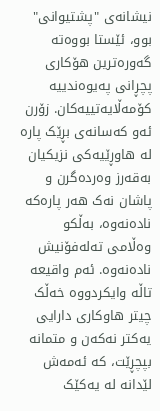نیشانەی "پشتیوانی" بوو، ئێستا بووەتە گەورەترین هۆکاری پچڕانی پەیوەندییە کۆمەڵایەتییەکان. زۆرن ئەو کەسانەی بڕێک پارە لە هاوڕێیەکی نزیکیان بەقەرز وەردەگرن و پاشان نەک هەر پارەکە نادەنەوە، بەڵکو وەڵامی تەلەفۆنیش نادەنەوە. ئەم واقیعە تاڵە وایکردووە خەڵک چیتر هاوکاری دارایی یەکتر نەکەن و متمانە بپچڕێت، کە ئەمەش لێدانە لە یەکێک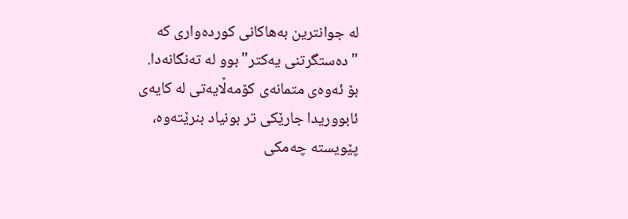لە جوانترین بەهاکانی کوردەواری کە "دەستگرتنی یەکتر" بوو لە تەنگانەدا.
بۆ ئەوەی متمانەی کۆمەڵایەتی لە کایەی ئابووریدا جارێکی تر بونیاد بنرێتەوە، پێویستە چەمکی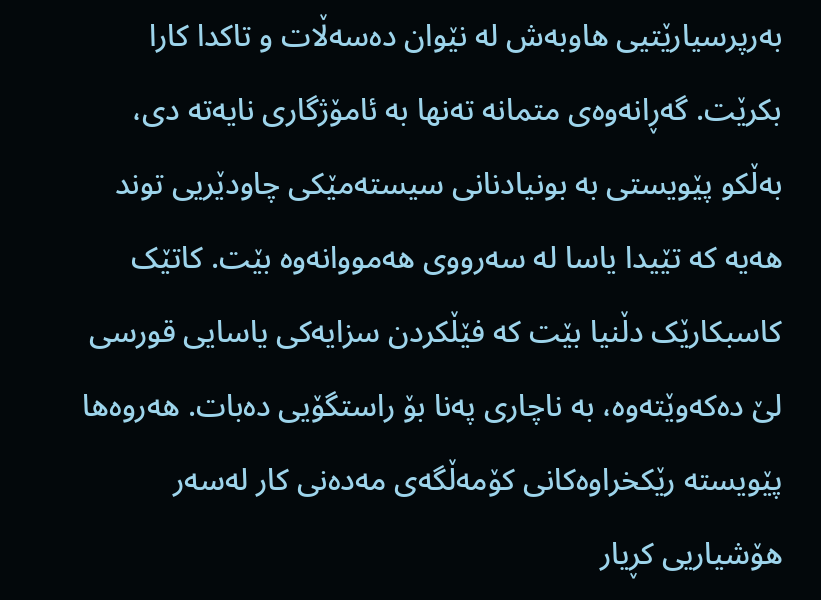بەرپرسیارێتیی هاوبەش لە نێوان دەسەڵات و تاکدا کارا بکرێت. گەڕانەوەی متمانە تەنها بە ئامۆژگاری نایەتە دی، بەڵکو پێویستی بە بونیادنانی سیستەمێکی چاودێریی توند هەیە کە تێیدا یاسا لە سەرووی هەمووانەوە بێت. کاتێک کاسبکارێک دڵنیا بێت کە فێڵکردن سزایەکی یاسایی قورسی لێ دەکەوێتەوە، بە ناچاری پەنا بۆ راستگۆیی دەبات. هەروەها پێویستە رێکخراوەکانی کۆمەڵگەی مەدەنی کار لەسەر هۆشیاریی کڕیار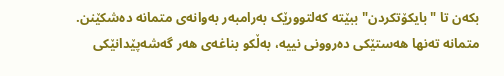بکەن تا "بایکۆتکردن" ببێتە کەلتوورێک بەرامبەر بەوانەی متمانە دەشکێنن.
متمانە تەنها هەستێکی دەروونی نییە، بەڵکو بناغەی هەر گەشەپێدانێکی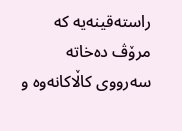راستەقینەیە کە مرۆڤ دەخاتە سەرووی کاڵاکانەوە و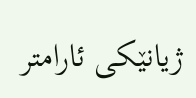ژیانێکی ئارامتر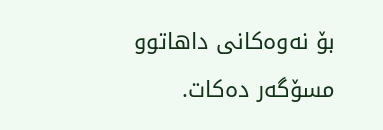بۆ نەوەکانی داهاتوو مسۆگەر دەکات.